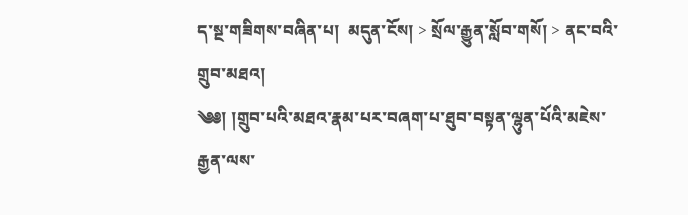ད་སྔ་གཟིགས་བཞིན་པ།  མདུན་ངོས། > སྲོལ་རྒྱུན་སློབ་གསོ། > ནང་བའི་གྲུབ་མཐའ།
༄༅། །གྲུབ་པའི་མཐའ་རྣམ་པར་བཞག་པ་ཐུབ་བསྟན་ལྷུན་པོའི་མཇེས་རྒྱན་ལས་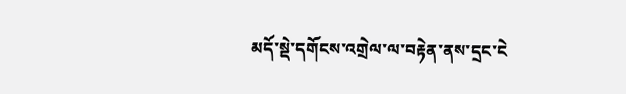མདོ་སྡེ་དགོངས་འགྲེལ་ལ་བརྟེན་ནས་དྲང་ངེ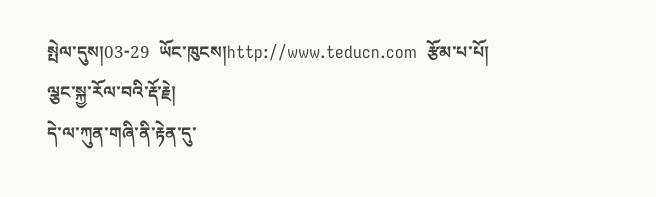སྤེལ་དུས།03-29  ཡོང་ཁུངས།http://www.teducn.com  རྩོམ་པ་པོ། ལྕང་སྐྱ་རོལ་བའི་རྡོ་རྗེ།
དེ་ལ་ཀུན་གཞི་ནི་རྟེན་དུ་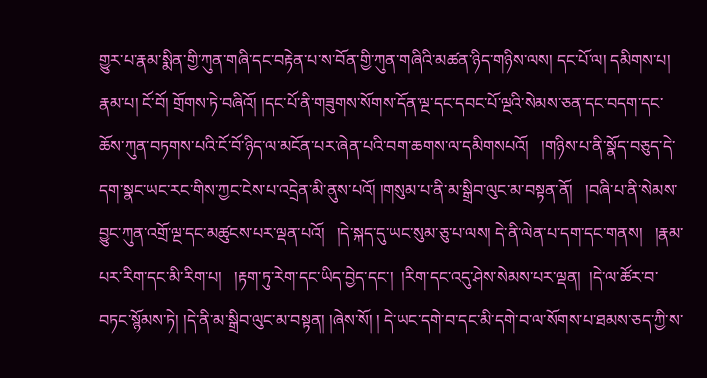གྱུར་པ་རྣམ་སྨིན་གྱི་ཀུན་གཞི་དང་བརྟེན་པ་ས་བོན་གྱི་ཀུན་གཞིའི་མཚན་ཉིད་གཉིས་ལས། དང་པོ་ལ། དམིགས་པ།   རྣམ་པ། ངོ་བོ། གྲོགས་ཏེ་བཞིའོ། །དང་པོ་ནི་གཟུགས་སོགས་དོན་ལྔ་དང་དབང་པོ་ལྔའི་སེམས་ཅན་དང་བདག་དང་ཆོས་ཀུན་བཏགས་པའི་ངོ་བོ་ཉིད་ལ་མངོན་པར་ཞེན་པའི་བག་ཆགས་ལ་དམིགསཔའོ།   །གཉིས་པ་ནི་སྣོད་བཅུད་དེ་དག་སྣང་ཡང་རང་གིས་ཀྱང་ངེས་པ་འདྲེན་མི་ནུས་པའོ། །གསུམ་པ་ནི་མ་སྒྲིབ་ལུང་མ་བསྟན་ནོ།   །བཞི་པ་ནི་སེམས་བྱུང་ཀུན་འགྲོ་ལྔ་དང་མཚུངས་པར་ལྡན་པའོ།   །དེ་སྐད་དུ་ཡང་སུམ་ཅུ་པ་ལས། དེ་ནི་ལེན་པ་དག་དང་གནས།   །རྣམ་པར་རིག་དང་མི་རིག་པ།   །རྟག་ཏུ་རེག་དང་ཡིད་བྱེད་དང་།  །རིག་དང་འདུ་ཤེས་སེམས་པར་ལྡན།  །དེ་ལ་ཚོར་བ་བཏང་སྙོམས་ཏེ། །དེ་ནི་མ་སྒྲིབ་ལུང་མ་བསྟན། །ཞེས་སོ། ། དེ་ཡང་དགེ་བ་དང་མི་དགེ་བ་ལ་སོགས་པ་ཐམས་ཅད་ཀྱི་ས་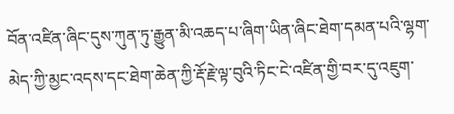བོན་འཛིན་ཞིང་དུས་ཀུན་ཏུ་རྒྱུན་མི་འཆད་པ་ཞིག་ཡིན་ཞིང་ཐེག་དམན་པའི་ལྷག་མེད་ཀྱི་མྱང་འདས་དང་ཐེག་ཆེན་ཀྱི་རྡོ་རྗེ་ལྟ་བུའི་ཏིང་ངེ་འཛིན་གྱི་བར་དུ་འཇུག་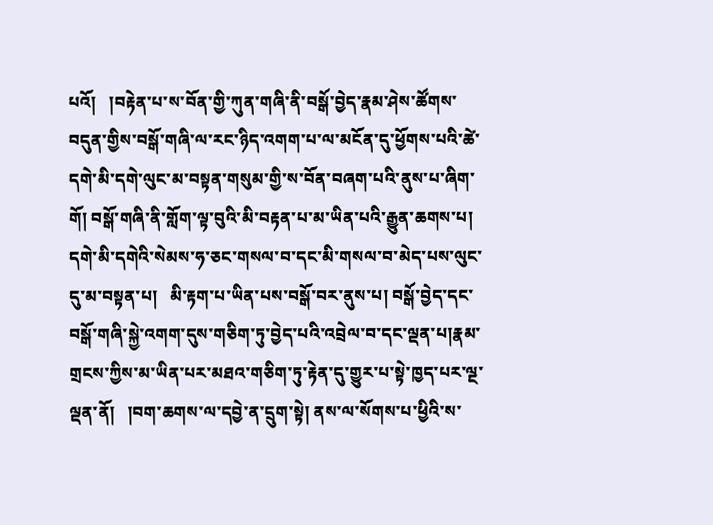པའོ།   །བརྟེན་པ་ས་བོན་གྱི་ཀུན་གཞི་ནི་བསྒོ་བྱེད་རྣམ་ཤེས་ཚོགས་བདུན་གྱིས་བསྒོ་གཞི་ལ་རང་ཉིད་འགག་པ་ལ་མངོན་དུ་ཕྱོགས་པའི་ཚེ་དགེ་མི་དགེ་ལུང་མ་བསྟན་གསུམ་གྱི་ས་བོན་བཞག་པའི་ནུས་པ་ཞིག་གོ། བསྒོ་གཞི་ནི་གློག་ལྟ་བུའི་མི་བརྟན་པ་མ་ཡིན་པའི་རྒྱུན་ཆགས་པ།  དགེ་མི་དགེའི་སེམས་ཧ་ཅང་གསལ་བ་དང་མི་གསལ་བ་མེད་པས་ལུང་དུ་མ་བསྟན་པ།   མི་རྟག་པ་ཡིན་པས་བསྒོ་བར་ནུས་པ། བསྒོ་བྱེད་དང་བསྒོ་གཞི་སྐྱེ་འགག་དུས་གཅིག་ཏུ་བྱེད་པའི་འབྲེལ་བ་དང་ལྡན་པ།རྣམ་གྲངས་ཀྱིས་མ་ཡིན་པར་མཐའ་གཅིག་ཏུ་རྟེན་དུ་གྱུར་པ་སྟེ་ཁྱད་པར་ལྔ་ལྡན་ནོ།   །བག་ཆགས་ལ་དབྱེ་ན་དྲུག་སྟེ། ནས་ལ་སོགས་པ་ཕྱིའི་ས་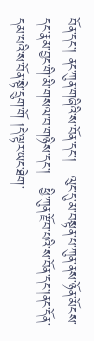བོན་དང་། ནང་ཀུན་གཞིའི་ས་བོན་དང་།   ལུང་དུ་མ་བསྟན་པ་ཀུན་ནས་ཉོན་མོངས་དང་རྣམ་བྱང་གི་མི་གསལ་བ་གཉིས་དང་།   ཕྱི་ཀུན་རྫོབ་པའི་ས་བོན་དང་།ནང་དོན་དམ་པའི་ས་བོན་སྟེ་དྲུག་གོ །དེ་ལྟར་ཡང་ཐེག་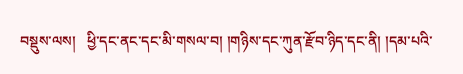བསྡུས་ལས།   ཕྱི་དང་ནང་དང་མི་གསལ་བ། །གཉིས་དང་ཀུན་རྫོབ་ཉིད་དང་ནི། །དམ་པའི་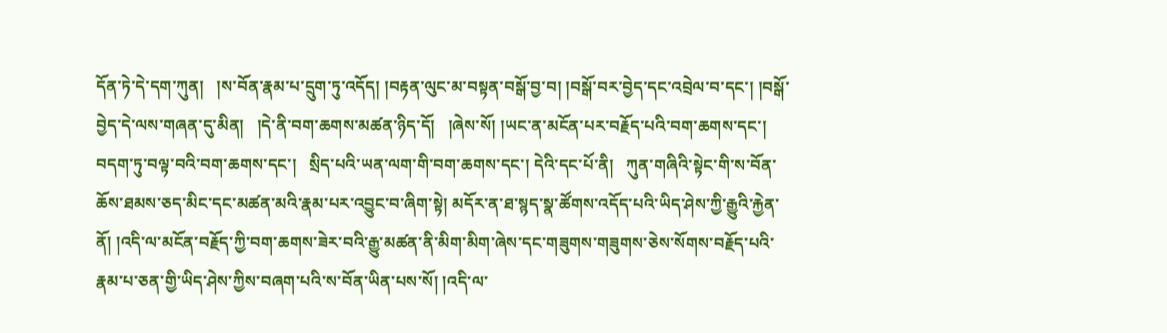དོན་ཏེ་དེ་དག་ཀུན།   །ས་བོན་རྣམ་པ་དྲུག་ཏུ་འདོད། །བརྟན་ལུང་མ་བསྟན་བསྒོ་བྱ་བ། །བསྒོ་བར་བྱེད་དང་འབྲེལ་བ་དང་། །བསྒོ་བྱེད་དེ་ལས་གཞན་དུ་མིན།   །དེ་ནི་བག་ཆགས་མཚན་ཉིད་དོ།   །ཞེས་སོ། །ཡང་ན་མངོན་པར་བརྗོད་པའི་བག་ཆགས་དང་།   བདག་ཏུ་བལྟ་བའི་བག་ཆགས་དང་།   སྲིད་པའི་ཡན་ལག་གི་བག་ཆགས་དང་། དེའི་དང་པོ་ནི།   ཀུན་གཞིའི་སྟེང་གི་ས་བོན་ཆོས་ཐམས་ཅད་མིང་དང་མཚན་མའི་རྣམ་པར་འབྱུང་བ་ཞིག་སྟེ། མདོར་ན་ཐ་སྙད་སྣ་ཚོགས་འདོད་པའི་ཡིད་ཤེས་ཀྱི་རྒྱུའི་རྐྱེན་ནོ། །འདི་ལ་མངོན་བརྗོད་ཀྱི་བག་ཆགས་ཟེར་བའི་རྒྱུ་མཚན་ནི་མིག་མིག་ཞེས་དང་གཟུགས་གཟུགས་ཅེས་སོགས་བརྗོད་པའི་རྣམ་པ་ཅན་གྱི་ཡིད་ཤེས་ཀྱིས་བཞག་པའི་ས་བོན་ཡིན་པས་སོ། །འདི་ལ་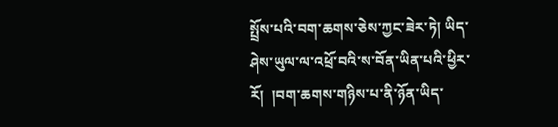སྤྲོས་པའི་བག་ཆགས་ཅེས་ཀྱང་ཟེར་ཏེ། ཡིད་ཤེས་ཡུལ་ལ་འཕྲོ་བའི་ས་བོན་ཡིན་པའི་ཕྱིར་རོ།  །བག་ཆགས་གཉིས་པ་ནི་ཉོན་ཡིད་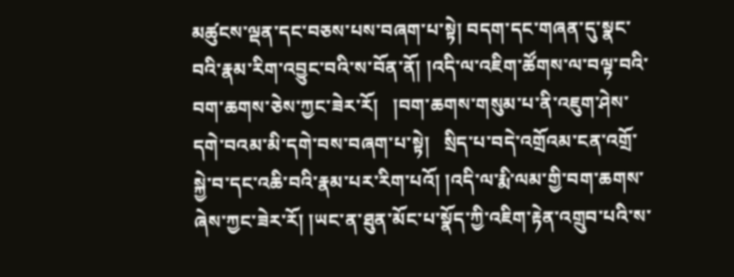མཚུངས་ལྡན་དང་བཅས་པས་བཞག་པ་སྟེ། བདག་དང་གཞན་དུ་སྣང་བའི་རྣམ་རིག་འབྱུང་བའི་ས་བོན་ནོ། །འདི་ལ་འཇིག་ཚོགས་ལ་བལྟ་བའི་བག་ཆགས་ཅེས་ཀྱང་ཟེར་རོ།   །བག་ཆགས་གསུམ་པ་ནི་འཇུག་ཤེས་དགེ་བའམ་མི་དགེ་བས་བཞག་པ་སྟེ།   སྲིད་པ་བདེ་འགྲོའམ་ངན་འགྲོ་སྐྱེ་བ་དང་འཆི་བའི་རྣམ་པར་རིག་པའོ། །འདི་ལ་རྨི་ལམ་གྱི་བག་ཆགས་ཞེས་ཀྱང་ཟེར་རོ། །ཡང་ན་ཐུན་མོང་པ་སྣོད་ཀྱི་འཇིག་རྟེན་འགྲུབ་པའི་ས་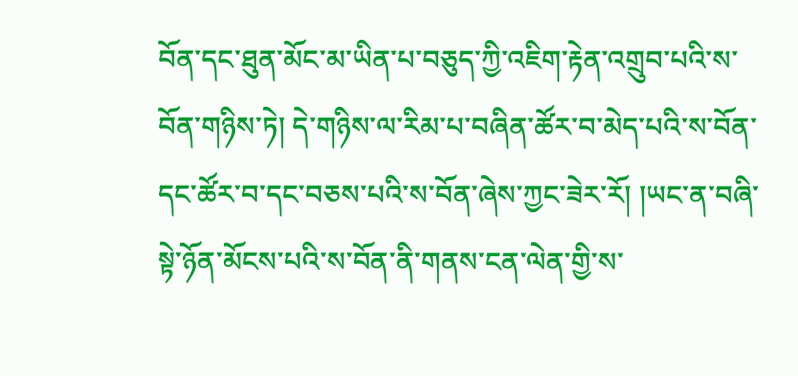བོན་དང་ཐུན་མོང་མ་ཡིན་པ་བཅུད་ཀྱི་འཇིག་རྟེན་འགྲུབ་པའི་ས་བོན་གཉིས་ཏེ། དེ་གཉིས་ལ་རིམ་པ་བཞིན་ཚོར་བ་མེད་པའི་ས་བོན་དང་ཚོར་བ་དང་བཅས་པའི་ས་བོན་ཞེས་ཀྱང་ཟེར་རོ། །ཡང་ན་བཞི་སྟེ་ཉོན་མོངས་པའི་ས་བོན་ནི་གནས་ངན་ལེན་གྱི་ས་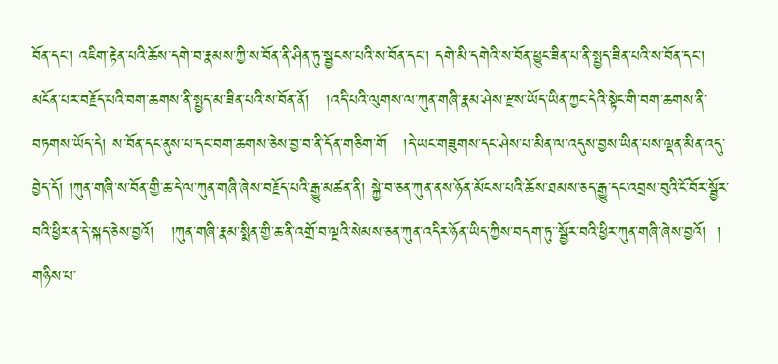བོན་དང་། འཇིག་རྟེན་པའི་ཆོས་དགེ་བ་རྣམས་ཀྱི་ས་བོན་ནི་ཤིན་ཏུ་སྦྱངས་པའི་ས་བོན་དང་། དགེ་མི་དགེའི་ས་བོན་ཕྱུང་ཟིན་པ་ནི་སྤྱད་ཟིན་པའི་ས་བོན་དང་། མངོན་པར་བརྗོད་པའི་བག་ཆགས་ནི་སྤྱད་མ་ཟིན་པའི་ས་བོན་ནོ།   །འདི་པའི་ལུགས་ལ་ཀུན་གཞི་རྣམ་ཤེས་རྫས་ཡོད་ཡིན་ཀྱང་དེའི་སྟེང་གི་བག་ཆགས་ནི་བཏགས་ཡོད་དེ། ས་བོན་དང་ནུས་པ་དང་བག་ཆགས་ཅེས་བྱ་བ་ནི་དོན་གཅིག་གོ   །དེ་ཡང་གཟུགས་དང་ཤེས་པ་མིན་ལ་འདུས་བྱས་ཡིན་པས་ལྡན་མིན་འདུ་བྱེད་དོ། །ཀུན་གཞི་ས་བོན་གྱི་ཆ་དེ་ལ་ཀུན་གཞི་ཞེས་བརྗོད་པའི་རྒྱུ་མཚན་ནི། སྐྱེ་བ་ཅན་ཀུན་ནས་ཉོན་མོངས་པའི་ཆོས་ཐམས་ཅད་རྒྱུ་དང་འབྲས་བུའི་ངོ་བོར་སྦྱོར་བའི་ཕྱིར་ན་དེ་སྐད་ཅེས་བྱའོ།   །ཀུན་གཞི་རྣམ་སྨིན་གྱི་ཆ་ནི་འགྲོ་བ་ལྔའི་སེམས་ཅན་ཀུན་འདིར་ཉོན་ཡིད་ཀྱིས་བདག་ཏུ་་སྦྱོར་བའི་ཕྱིར་ཀུན་གཞི་ཞེས་བྱའོ།  །
གཉིས་པ་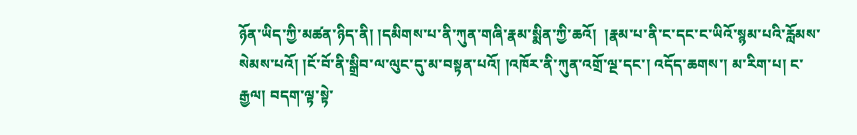ཉོན་ཡིད་ཀྱི་མཚན་ཉིད་ནི། །དམིགས་པ་ནི་ཀུན་གཞི་རྣམ་སྨིན་ཀྱི་ཆའོ།  །རྣམ་པ་ནི་ང་དང་ང་ཡིའོ་སྙམ་པའི་རློམས་སེམས་པའོ། །ངོ་བོ་ནི་སྒྲིབ་ལ་ལུང་དུ་མ་བསྟན་པའོ། །འཁོར་ནི་ཀུན་འགྲོ་ལྔ་དང་། འདོད་ཆགས་། མ་རིག་པ། ང་རྒྱལ། བདག་ལྟ་སྟེ་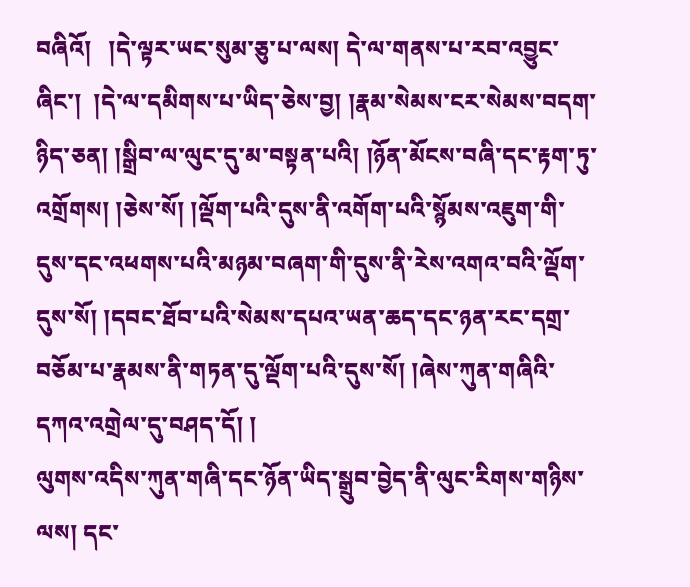བཞིའོ།   །དེ་ལྟར་ཡང་སུམ་ཅུ་པ་ལས། དེ་ལ་གནས་པ་རབ་འབྱུང་ཞིང་།  །དེ་ལ་དམིགས་པ་ཡིད་ཅེས་བྱ། །རྣམ་སེམས་ངར་སེམས་བདག་ཉིད་ཅན། །སྒྲིབ་ལ་ལུང་དུ་མ་བསྟན་པའི། །ཉོན་མོངས་བཞི་དང་རྟག་ཏུ་འགྲོགས། །ཅེས་སོ། །ལྡོག་པའི་དུས་ནི་འགོག་པའི་སྙོམས་འཇུག་གི་དུས་དང་འཕགས་པའི་མཉམ་བཞག་གི་དུས་ནི་རེས་འགའ་བའི་ལྡོག་དུས་སོ། །དབང་ཐོབ་པའི་སེམས་དཔའ་ཡན་ཆད་དང་ཉན་རང་དགྲ་བཅོམ་པ་རྣམས་ནི་གཏན་དུ་ལྡོག་པའི་དུས་སོ། །ཞེས་ཀུན་གཞིའི་དཀའ་འགྲེལ་དུ་བཤད་དོ། །
ལུགས་འདིས་ཀུན་གཞི་དང་ཉོན་ཡིད་སྒྲུབ་བྱེད་ནི་ལུང་རིགས་གཉིས་ལས། དང་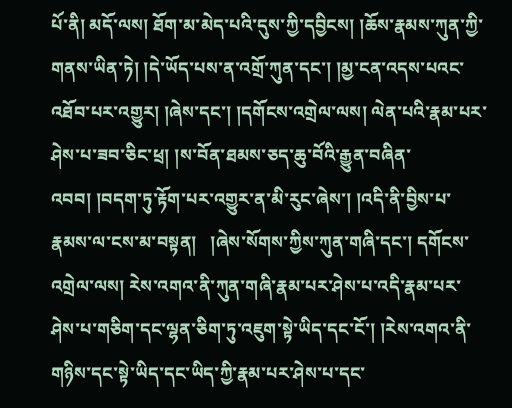པོ་ནི། མདོ་ལས། ཐོག་མ་མེད་པའི་དུས་ཀྱི་དབྱིངས། །ཆོས་རྣམས་ཀུན་ཀྱི་གནས་ཡིན་ཏེ། །དེ་ཡོད་པས་ན་འགྲོ་ཀུན་དང་། །མྱ་ངན་འདས་པའང་འཐོབ་པར་འགྱུར། །ཞེས་དང་། །དགོངས་འགྲེལ་ལས། ལེན་པའི་རྣམ་པར་ཤེས་པ་ཟབ་ཅིང་ཕྲ། །ས་བོན་ཐམས་ཅད་ཆུ་བོའི་རྒྱུན་བཞིན་འབབ། །བདག་ཏུ་རྟོག་པར་འགྱུར་ན་མི་རུང་ཞེས་། །འདི་ནི་བྱིས་པ་རྣམས་ལ་ངས་མ་བསྟན།   །ཞེས་སོགས་ཀྱིས་ཀུན་གཞི་དང་། དགོངས་འགྲེལ་ལས། རེས་འགའ་ནི་ཀུན་གཞི་རྣམ་པར་ཤེས་པ་འདི་རྣམ་པར་ཤེས་པ་གཅིག་དང་ལྷན་ཅིག་ཏུ་འཇུག་སྟེ་ཡིད་དང་ངོ་། །རེས་འགའ་ནི་གཉིས་དང་སྟེ་ཡིད་དང་ཡིད་ཀྱི་རྣམ་པར་ཤེས་པ་དང་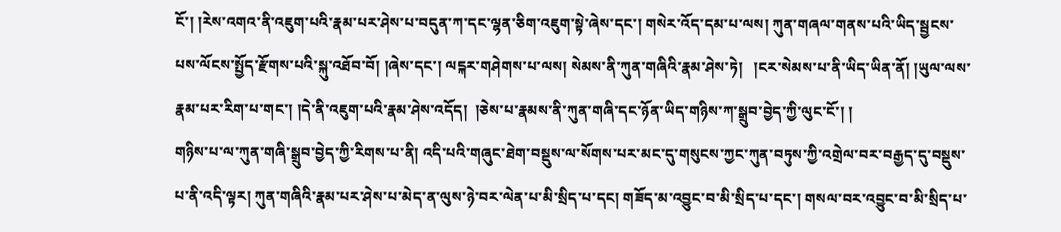ངོ་། །རེས་འགའ་ནི་འཇུག་པའི་རྣམ་པར་ཤེས་པ་བདུན་ཀ་དང་ལྷན་ཅིག་འཇུག་སྟེ་ཞེས་དང་། གསེར་འོད་དམ་པ་ལས། ཀུན་གཞལ་གནས་པའི་ཡིད་སྦྱངས་པས་ལོངས་སྤྱོད་རྫོགས་པའི་སྐུ་འཐོབ་བོ། །ཞེས་དང་། ལངྐར་གཤེགས་པ་ལས། སེམས་ནི་ཀུན་གཞིའི་རྣམ་ཤེས་ཏེ།   །ངར་སེམས་པ་ནི་ཡིད་ཡིན་ནོ། །ཡུལ་ལས་རྣམ་པར་རིག་པ་གང་། །དེ་ནི་འཇུག་པའི་རྣམ་ཤེས་འདོད།  །ཅེས་པ་རྣམས་ནི་ཀུན་གཞི་དང་ཉོན་ཡིད་གཉིས་ཀ་སྒྲུབ་བྱེད་ཀྱི་ལུང་ངོ་། །
གཉིས་པ་ལ་ཀུན་གཞི་སྒྲུབ་བྱེད་ཀྱི་རིགས་པ་ནི། འདི་པའི་གཞུང་ཐེག་བསྡུས་ལ་སོགས་པར་མང་དུ་གསུངས་ཀྱང་ཀུན་བཏུས་ཀྱི་འགྲེལ་བར་བརྒྱད་དུ་བསྡུས་པ་ནི་འདི་ལྟར། ཀུན་གཞིའི་རྣམ་པར་ཤེས་པ་མེད་ན་ལུས་ཉེ་བར་ལེན་པ་མི་སྲིད་པ་དང། གཟོད་མ་འབྱུང་བ་མི་སྲིད་པ་དང་། གསལ་བར་འབྱུང་བ་མི་སྲིད་པ་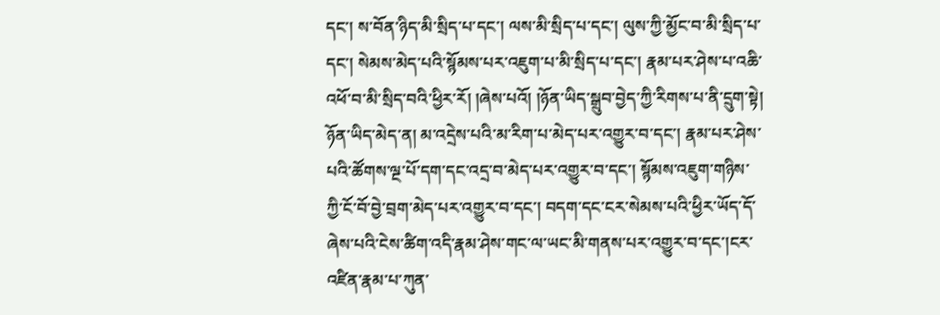དང་། ས་བོན་ཉིད་མི་སྲིད་པ་དང་། ལས་མི་སྲིད་པ་དང་། ལུས་ཀྱི་མྱོང་བ་མི་སྲིད་པ་དང་། སེམས་མེད་པའི་སྙོམས་པར་འཇུག་པ་མི་སྲིད་པ་དང་། རྣམ་པར་ཤེས་པ་འཆི་འཕོ་བ་མི་སྲིད་བའི་ཕྱིར་རོ། །ཞེས་པའོ། །ཉོན་ཡིད་སྒྲུབ་བྱེད་ཀྱི་རིགས་པ་ནི་དྲུག་སྟེ། ཉོན་ཡིད་མེད་ན། མ་འདྲེས་པའི་མ་རིག་པ་མེད་པར་འགྱུར་བ་དང་། རྣམ་པར་ཤེས་པའི་ཚོགས་ལྔ་པོ་དག་དང་འདྲ་བ་མེད་པར་འགྱུར་བ་དང་། སྙོམས་འཇུག་གཉིས་ཀྱི་ངོ་བོ་བྱེ་བྲག་མེད་པར་འགྱུར་བ་དང་། བདག་དང་ངར་སེམས་པའི་ཕྱིར་ཡོད་དོ་ཞེས་པའི་ངེས་ཚིག་འདི་རྣམ་ཤེས་གང་ལ་ཡང་མི་གནས་པར་འགྱུར་བ་དང་།ངར་འཛིན་རྣམ་པ་ཀུན་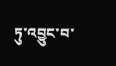ཏུ་འབྱུང་བ་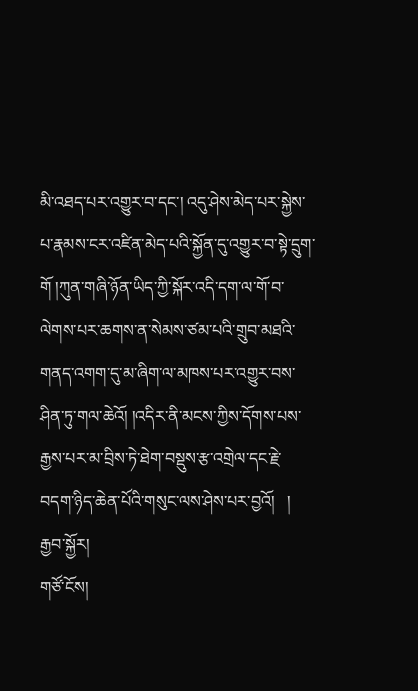མི་འཐད་པར་འགྱུར་བ་དང་། འདུ་ཤེས་མེད་པར་སྐྱེས་པ་རྣམས་ངར་འཛིན་མེད་པའི་སྐྱོན་དུ་འགྱུར་བ་སྟེ་དྲུག་གོ །ཀུན་གཞི་ཉོན་ཡིད་ཀྱི་སྐོར་འདི་དག་ལ་གོ་བ་ལེགས་པར་ཆགས་ན་སེམས་ཙམ་པའི་གྲུབ་མཐའི་གནད་འགག་དུ་མ་ཞིག་ལ་མཁས་པར་འགྱུར་བས་ཤིན་ཏུ་གལ་ཆེའོ། །འདིར་ནི་མངས་ཀྱིས་དོགས་པས་རྒྱས་པར་མ་བྲིས་ཏེ་ཐེག་བསྡུས་རྩ་འགྲེལ་དང་རྗེ་བདག་ཉིད་ཆེན་པོའི་གསུང་ལས་ཤེས་པར་བྱའོ།   །
རྒྱབ་སྐྱོར།
གཙོ་ངོས།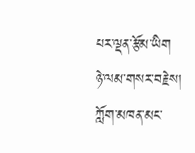པར་ལྡན་རྩོམ་ཡིག
ཉེ་ལམ་གསར་བརྗེས།
ཀློག་མཁན་མང་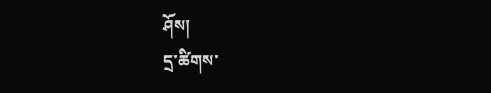ཤོས།
དྲ་ཚིགས་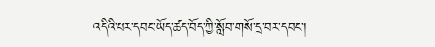འདིའི་པར་དབང་ཡོད་ཚད་བོད་ཀྱི་སློབ་གསོ་དྲ་བར་དབང་།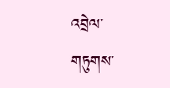འབྲེལ་གཏུགས་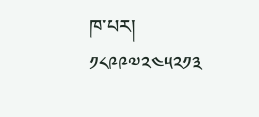ཁ་པར། ༡༨༩༩༧༢༤༥༢༡༣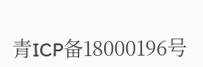青ICP备18000196号